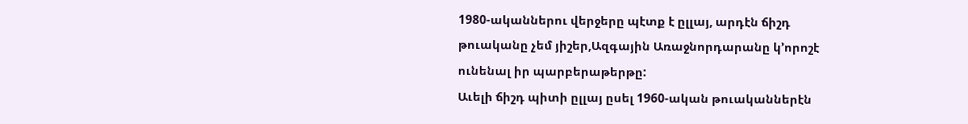1980-ականներու վերջերը պէտք է ըլլայ, արդէն ճիշդ թուականը չեմ յիշեր,Ազգային Առաջնորդարանը կ’որոշէ ունենալ իր պարբերաթերթը:
Աւելի ճիշդ պիտի ըլլայ ըսել 1960-ական թուականներէն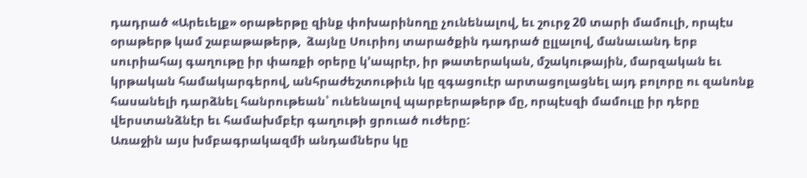դադրած «Արեւելք» օրաթերթը զինք փոխարինողը չունենալով, եւ շուրջ 20 տարի մամուլի, որպէս օրաթերթ կամ շաբաթաթերթ,  ձայնը Սուրիոյ տարածքին դադրած ըլլալով, մանաւանդ երբ սուրիահայ գաղութը իր փառքի օրերը կ’ապրէր, իր թատերական, մշակութային, մարզական եւ կրթական համակարգերով, անհրաժեշտութիւն կը զգացուէր արտացոլացնել այդ բոլորը ու զանոնք հասանելի դարձնել հանրութեան՝ ունենալով պարբերաթերթ մը, որպէսզի մամուլը իր դերը վերստանձնէր եւ համախմբէր գաղութի ցրուած ուժերը:
Առաջին այս խմբագրակազմի անդամներս կը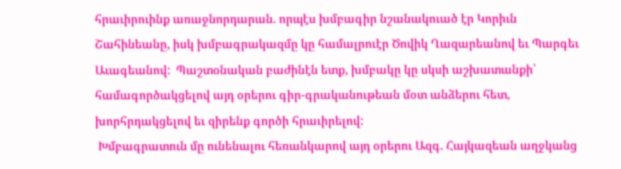հրաւիրուինք առաջնորդարան. որպէս խմբագիր նշանակուած էր Կորիւն Շահինեանը, իսկ խմբագրակազմը կը համալրուէր Ծովիկ Ղազարեանով եւ Պարգեւ Աւագեանով:  Պաշտօնական բաժինէն ետք, խմբակը կը սկսի աշխատանքի՝ համագործակցելով այդ օրերու գիր-գրականութեան մօտ անձերու հետ, խորհրդակցելով եւ զիրենք գործի հրաւիրելով:
 Խմբագրատուն մը ունենալու հեռանկարով այդ օրերու Ազգ. Հայկազեան աղջկանց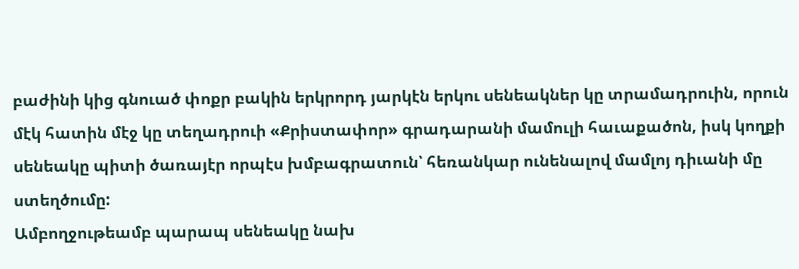բաժինի կից գնուած փոքր բակին երկրորդ յարկէն երկու սենեակներ կը տրամադրուին, որուն մէկ հատին մէջ կը տեղադրուի «Քրիստափոր» գրադարանի մամուլի հաւաքածոն, իսկ կողքի սենեակը պիտի ծառայէր որպէս խմբագրատուն՝ հեռանկար ունենալով մամլոյ դիւանի մը ստեղծումը:
Ամբողջութեամբ պարապ սենեակը նախ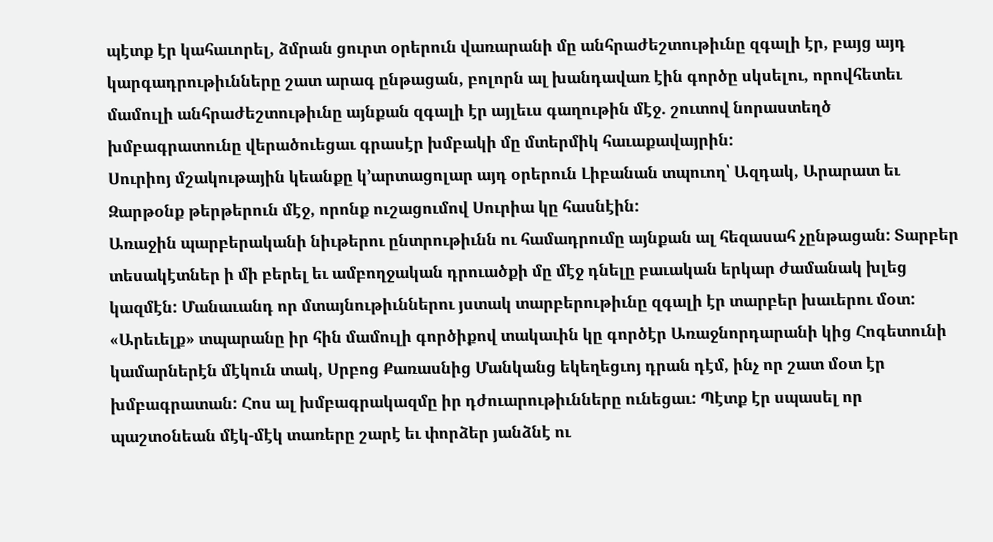պէտք էր կահաւորել, ձմրան ցուրտ օրերուն վառարանի մը անհրաժեշտութիւնը զգալի էր, բայց այդ կարգադրութիւնները շատ արագ ընթացան, բոլորն ալ խանդավառ էին գործը սկսելու, որովհետեւ մամուլի անհրաժեշտութիւնը այնքան զգալի էր այլեւս գաղութին մէջ. շուտով նորաստեղծ խմբագրատունը վերածուեցաւ գրասէր խմբակի մը մտերմիկ հաւաքավայրին:
Սուրիոյ մշակութային կեանքը կ’արտացոլար այդ օրերուն Լիբանան տպուող՝ Ազդակ, Արարատ եւ Զարթօնք թերթերուն մէջ, որոնք ուշացումով Սուրիա կը հասնէին:
Առաջին պարբերականի նիւթերու ընտրութիւնն ու համադրումը այնքան ալ հեզասահ չընթացան: Տարբեր տեսակէտներ ի մի բերել եւ ամբողջական դրուածքի մը մէջ դնելը բաւական երկար ժամանակ խլեց կազմէն: Մանաւանդ որ մտայնութիւններու յստակ տարբերութիւնը զգալի էր տարբեր խաւերու մօտ:
«Արեւելք» տպարանը իր հին մամուլի գործիքով տակաւին կը գործէր Առաջնորդարանի կից Հոգետունի կամարներէն մէկուն տակ, Սրբոց Քառասնից Մանկանց եկեղեցւոյ դրան դէմ, ինչ որ շատ մօտ էր խմբագրատան: Հոս ալ խմբագրակազմը իր դժուարութիւնները ունեցաւ: Պէտք էր սպասել որ պաշտօնեան մէկ-մէկ տառերը շարէ եւ փորձեր յանձնէ ու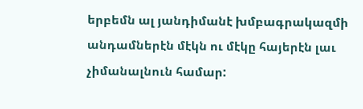երբեմն ալ յանդիմանէ խմբագրակազմի անդամներէն մէկն ու մէկը հայերէն լաւ չիմանալնուն համար: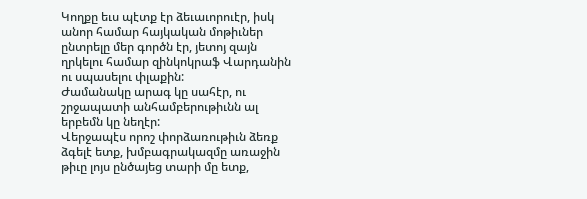Կողքը եւս պէտք էր ձեւաւորուէր, իսկ անոր համար հայկական մոթիւներ ընտրելը մեր գործն էր, յետոյ զայն ղրկելու համար զինկոկրաֆ Վարդանին ու սպասելու փլաքին:
Ժամանակը արագ կը սահէր, ու շրջապատի անհամբերութիւնն ալ երբեմն կը նեղէր:
Վերջապէս որոշ փորձառութիւն ձեռք ձգելէ ետք, խմբագրակազմը առաջին թիւը լոյս ընծայեց տարի մը ետք,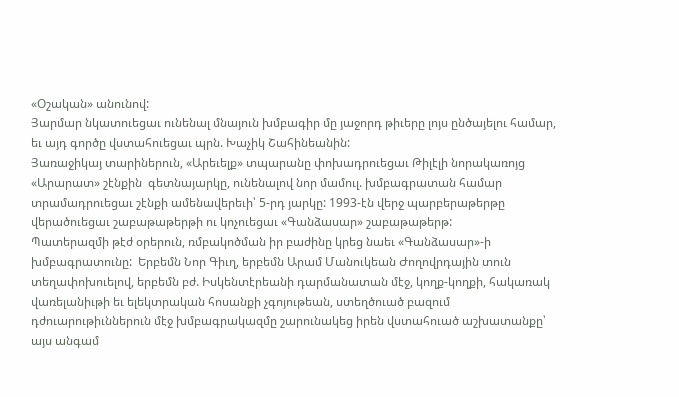«Օշական» անունով:
Յարմար նկատուեցաւ ունենալ մնայուն խմբագիր մը յաջորդ թիւերը լոյս ընծայելու համար, եւ այդ գործը վստահուեցաւ պրն. Խաչիկ Շահինեանին:
Յառաջիկայ տարիներուն, «Արեւելք» տպարանը փոխադրուեցաւ Թիլէլի նորակառոյց «Արարատ» շէնքին  գետնայարկը, ունենալով նոր մամուլ. խմբագրատան համար տրամադրուեցաւ շէնքի ամենավերեւի՝ 5-րդ յարկը: 1993-էն վերջ պարբերաթերթը վերածուեցաւ շաբաթաթերթի ու կոչուեցաւ «Գանձասար» շաբաթաթերթ:
Պատերազմի թէժ օրերուն, ռմբակոծման իր բաժինը կրեց նաեւ «Գանձասար»-ի խմբագրատունը:  Երբեմն Նոր Գիւղ, երբեմն Արամ Մանուկեան Ժողովրդային տուն տեղափոխուելով, երբեմն բժ. Իսկենտէրեանի դարմանատան մէջ, կողք-կողքի, հակառակ վառելանիւթի եւ ելեկտրական հոսանքի չգոյութեան, ստեղծուած բազում դժուարութիւններուն մէջ խմբագրակազմը շարունակեց իրեն վստահուած աշխատանքը՝ այս անգամ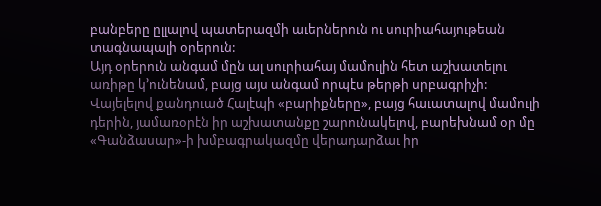բանբերը ըլլալով պատերազմի աւերներուն ու սուրիահայութեան տագնապալի օրերուն:
Այդ օրերուն անգամ մըն ալ սուրիահայ մամուլին հետ աշխատելու առիթը կ’ունենամ, բայց այս անգամ որպէս թերթի սրբագրիչի:
Վայելելով քանդուած Հալէպի «բարիքները», բայց հաւատալով մամուլի դերին, յամառօրէն իր աշխատանքը շարունակելով, բարեխնամ օր մը «Գանձասար»-ի խմբագրակազմը վերադարձաւ իր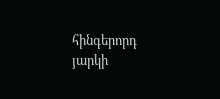հինգերորդ յարկի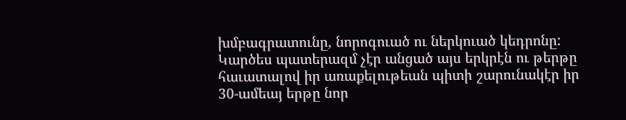խմբագրատունը, նորոգուած ու ներկուած կեդրոնը:
Կարծես պատերազմ չէր անցած այս երկրէն ու թերթը հաւատալով իր առաքելութեան պիտի շարունակէր իր 30-ամեայ երթը նոր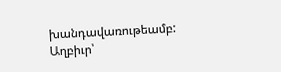խանդավառութեամբ:
Աղբիւր՝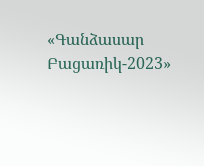«Գանձասար Բացառիկ-2023»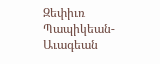Զեփիւռ Պապիկեան-Աւագեան